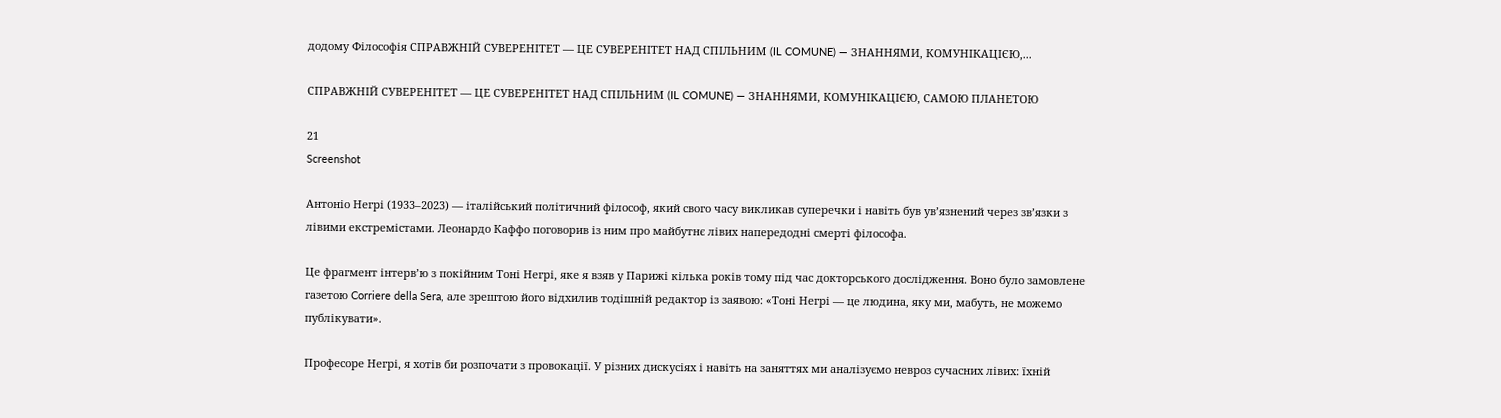додому Філософія СПРАВЖНІЙ СУВЕРЕНІТЕТ — ЦЕ СУВЕРЕНІТЕТ НАД СПІЛЬНИМ (IL COMUNE) — ЗНАННЯМИ, КОМУНІКАЦІЄЮ,...

СПРАВЖНІЙ СУВЕРЕНІТЕТ — ЦЕ СУВЕРЕНІТЕТ НАД СПІЛЬНИМ (IL COMUNE) — ЗНАННЯМИ, КОМУНІКАЦІЄЮ, САМОЮ ПЛАНЕТОЮ

21
Screenshot

Антоніо Негрі (1933–2023) — італійський політичний філософ, який свого часу викликав суперечки і навіть був ув’язнений через зв’язки з лівими екстремістами. Леонардо Каффо поговорив із ним про майбутнє лівих напередодні смерті філософа.

Це фрагмент інтерв’ю з покійним Тоні Негрі, яке я взяв у Парижі кілька років тому під час докторського дослідження. Воно було замовлене газетою Corriere della Sera, але зрештою його відхилив тодішній редактор із заявою: «Тоні Негрі — це людина, яку ми, мабуть, не можемо публікувати».

Професоре Негрі, я хотів би розпочати з провокації. У різних дискусіях і навіть на заняттях ми аналізуємо невроз сучасних лівих: їхній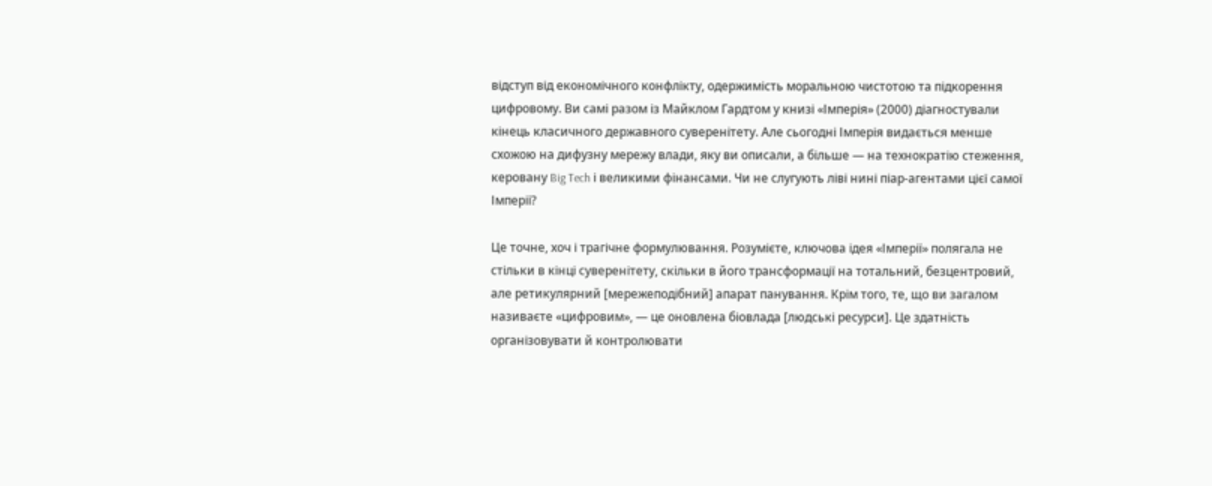відступ від економічного конфлікту, одержимість моральною чистотою та підкорення цифровому. Ви самі разом із Майклом Гардтом у книзі «Імперія» (2000) діагностували кінець класичного державного суверенітету. Але сьогодні Імперія видається менше схожою на дифузну мережу влади, яку ви описали, а більше — на технократію стеження, керовану Big Tech і великими фінансами. Чи не слугують ліві нині піар-агентами цієї самої Імперії?

Це точне, хоч і трагічне формулювання. Розумієте, ключова ідея «Імперії» полягала не стільки в кінці суверенітету, скільки в його трансформації на тотальний, безцентровий, але ретикулярний [мережеподібний] апарат панування. Крім того, те, що ви загалом називаєте «цифровим», — це оновлена біовлада [людські ресурси]. Це здатність організовувати й контролювати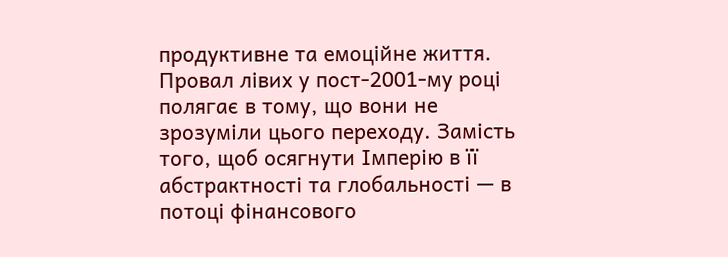продуктивне та емоційне життя. Провал лівих у пост-2001-му році полягає в тому, що вони не зрозуміли цього переходу. Замість того, щоб осягнути Імперію в її абстрактності та глобальності — в потоці фінансового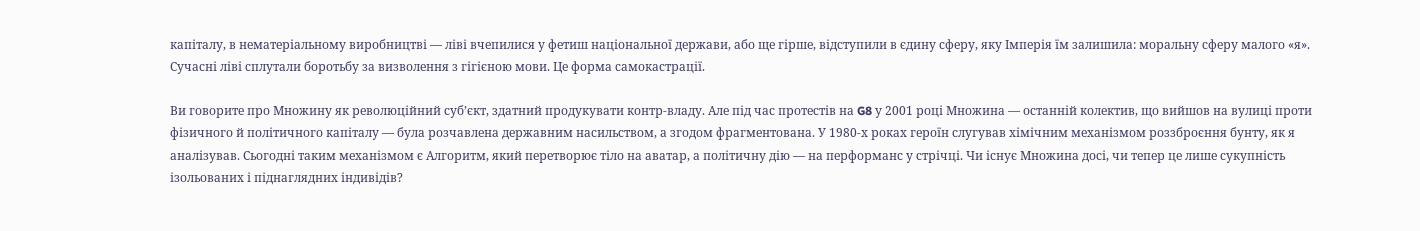капіталу, в нематеріальному виробництві — ліві вчепилися у фетиш національної держави, або ще гірше, відступили в єдину сферу, яку Імперія їм залишила: моральну сферу малого «я». Сучасні ліві сплутали боротьбу за визволення з гігієною мови. Це форма самокастрації.

Ви говорите про Множину як революційний суб’єкт, здатний продукувати контр-владу. Але під час протестів на G8 у 2001 році Множина — останній колектив, що вийшов на вулиці проти фізичного й політичного капіталу — була розчавлена державним насильством, а згодом фрагментована. У 1980-х роках героїн слугував хімічним механізмом роззброєння бунту, як я аналізував. Сьогодні таким механізмом є Алгоритм, який перетворює тіло на аватар, а політичну дію — на перформанс у стрічці. Чи існує Множина досі, чи тепер це лише сукупність ізольованих і піднаглядних індивідів?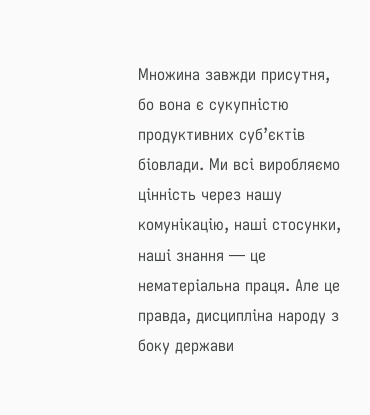Множина завжди присутня, бо вона є сукупністю продуктивних суб’єктів біовлади. Ми всі виробляємо цінність через нашу комунікацію, наші стосунки, наші знання — це нематеріальна праця. Але це правда, дисципліна народу з боку держави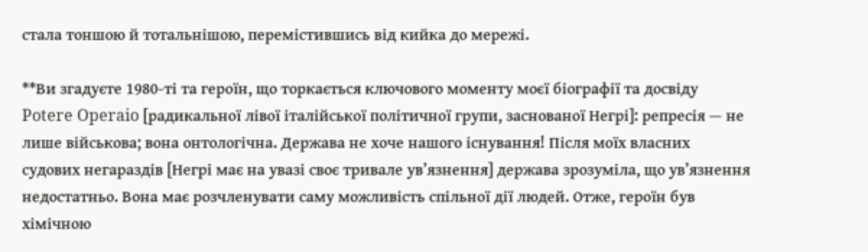стала тоншою й тотальнішою, перемістившись від кийка до мережі.

**Ви згадуєте 1980-ті та героїн, що торкається ключового моменту моєї біографії та досвіду Potere Operaio [радикальної лівої італійської політичної групи, заснованої Негрі]: репресія — не лише військова; вона онтологічна. Держава не хоче нашого існування! Після моїх власних судових негараздів [Негрі має на увазі своє тривале ув’язнення] держава зрозуміла, що ув’язнення недостатньо. Вона має розчленувати саму можливість спільної дії людей. Отже, героїн був хімічною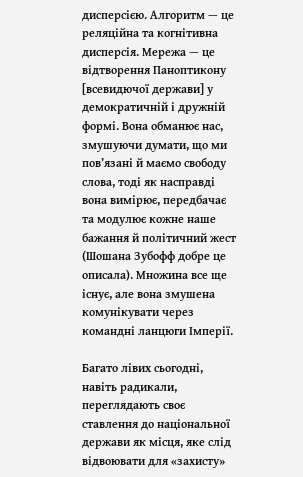дисперсією. Алгоритм — це реляційна та когнітивна дисперсія. Мережа — це відтворення Паноптикону [всевидючої держави] у демократичній і дружній формі. Вона обманює нас, змушуючи думати, що ми пов’язані й маємо свободу слова, тоді як насправді вона вимірює, передбачає та модулює кожне наше бажання й політичний жест (Шошана Зубофф добре це описала). Множина все ще існує, але вона змушена комунікувати через командні ланцюги Імперії.

Багато лівих сьогодні, навіть радикали, переглядають своє ставлення до національної держави як місця, яке слід відвоювати для «захисту»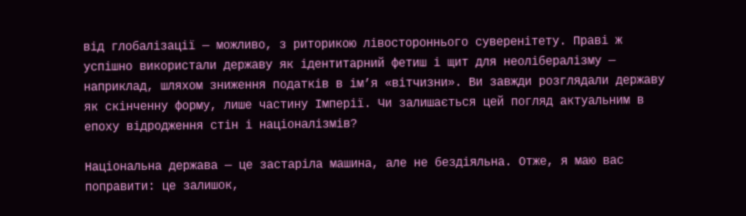від глобалізації — можливо, з риторикою лівостороннього суверенітету. Праві ж успішно використали державу як ідентитарний фетиш і щит для неолібералізму — наприклад, шляхом зниження податків в ім’я «вітчизни». Ви завжди розглядали державу як скінченну форму, лише частину Імперії. Чи залишається цей погляд актуальним в епоху відродження стін і націоналізмів?

Національна держава — це застаріла машина, але не бездіяльна. Отже, я маю вас поправити: це залишок,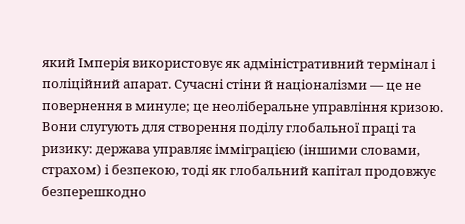який Імперія використовує як адміністративний термінал і поліційний апарат. Сучасні стіни й націоналізми — це не повернення в минуле; це неоліберальне управління кризою. Вони слугують для створення поділу глобальної праці та ризику: держава управляє імміграцією (іншими словами, страхом) і безпекою, тоді як глобальний капітал продовжує безперешкодно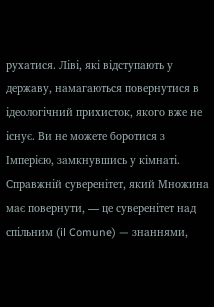рухатися. Ліві, які відступають у державу, намагаються повернутися в ідеологічний прихисток, якого вже не існує. Ви не можете боротися з Імперією, замкнувшись у кімнаті. Справжній суверенітет, який Множина має повернути, — це суверенітет над спільним (il Comune) — знаннями,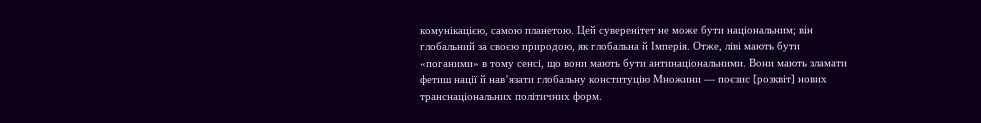комунікацією, самою планетою. Цей суверенітет не може бути національним; він глобальний за своєю природою, як глобальна й Імперія. Отже, ліві мають бути «поганими» в тому сенсі, що вони мають бути антинаціональними. Вони мають зламати фетиш нації й нав’язати глобальну конституцію Множини — поєзис [розквіт] нових транснаціональних політичних форм.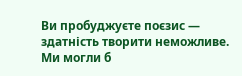Ви пробуджуєте поєзис — здатність творити неможливе. Ми могли б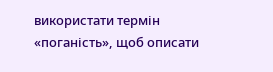використати термін «поганість», щоб описати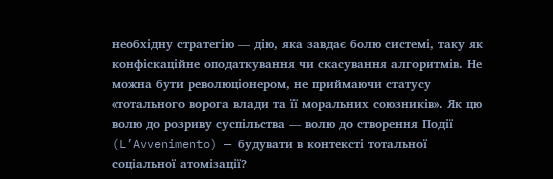необхідну стратегію — дію, яка завдає болю системі, таку як конфіскаційне оподаткування чи скасування алгоритмів. Не можна бути революціонером, не приймаючи статусу «тотального ворога влади та її моральних союзників». Як цю волю до розриву суспільства — волю до створення Події (L’Avvenimento) — будувати в контексті тотальної соціальної атомізації?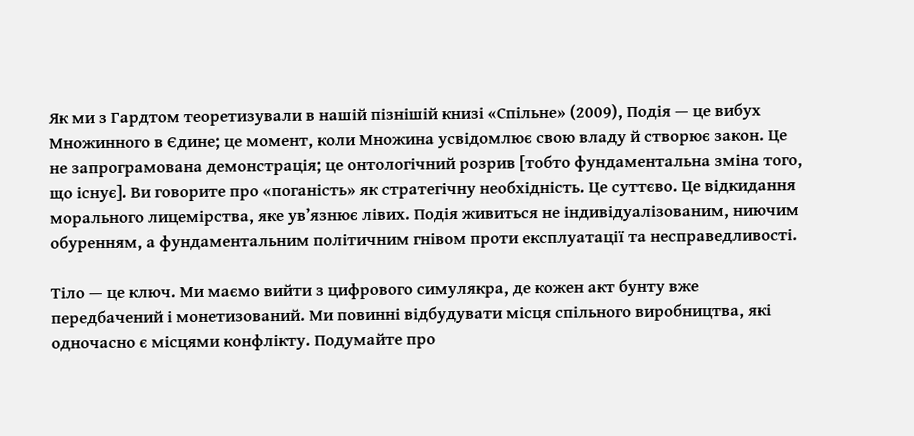Як ми з Гардтом теоретизували в нашій пізнішій книзі «Спільне» (2009), Подія — це вибух Множинного в Єдине; це момент, коли Множина усвідомлює свою владу й створює закон. Це не запрограмована демонстрація; це онтологічний розрив [тобто фундаментальна зміна того, що існує]. Ви говорите про «поганість» як стратегічну необхідність. Це суттєво. Це відкидання морального лицемірства, яке ув’язнює лівих. Подія живиться не індивідуалізованим, ниючим обуренням, а фундаментальним політичним гнівом проти експлуатації та несправедливості.

Тіло — це ключ. Ми маємо вийти з цифрового симулякра, де кожен акт бунту вже передбачений і монетизований. Ми повинні відбудувати місця спільного виробництва, які одночасно є місцями конфлікту. Подумайте про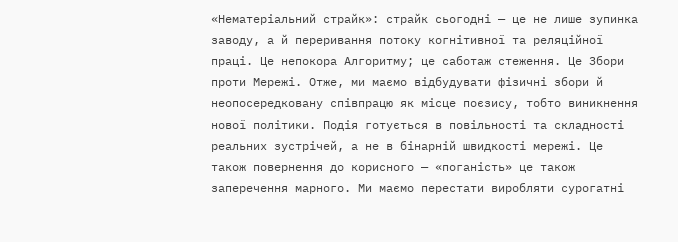«Нематеріальний страйк»: страйк сьогодні — це не лише зупинка заводу, а й переривання потоку когнітивної та реляційної праці. Це непокора Алгоритму; це саботаж стеження. Це Збори проти Мережі. Отже, ми маємо відбудувати фізичні збори й неопосередковану співпрацю як місце поєзису, тобто виникнення нової політики. Подія готується в повільності та складності реальних зустрічей, а не в бінарній швидкості мережі. Це також повернення до корисного — «поганість» це також заперечення марного. Ми маємо перестати виробляти сурогатні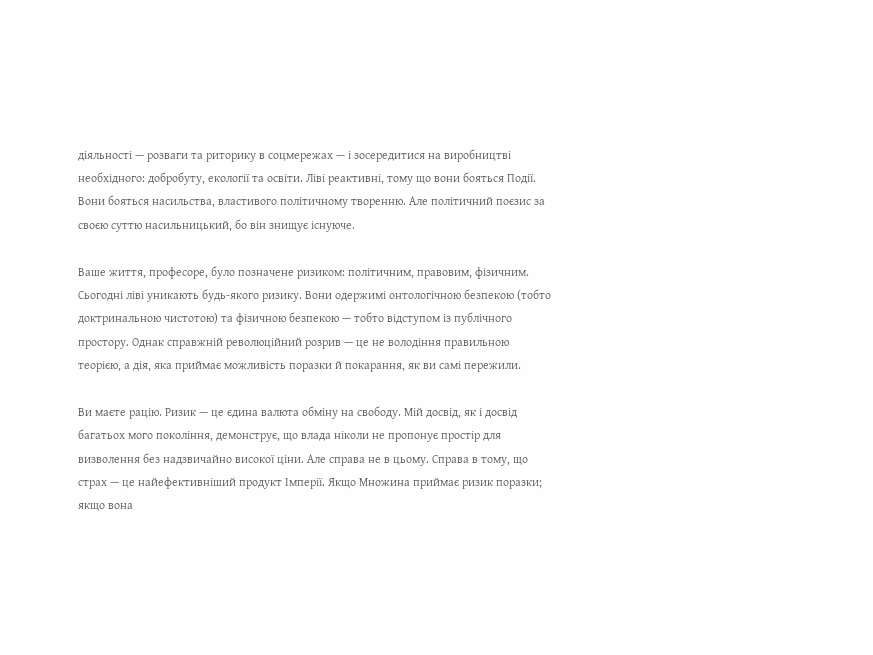діяльності — розваги та риторику в соцмережах — і зосередитися на виробництві необхідного: добробуту, екології та освіти. Ліві реактивні, тому що вони бояться Події. Вони бояться насильства, властивого політичному творенню. Але політичний поєзис за своєю суттю насильницький, бо він знищує існуюче.

Ваше життя, професоре, було позначене ризиком: політичним, правовим, фізичним. Сьогодні ліві уникають будь-якого ризику. Вони одержимі онтологічною безпекою (тобто доктринальною чистотою) та фізичною безпекою — тобто відступом із публічного простору. Однак справжній революційний розрив — це не володіння правильною теорією, а дія, яка приймає можливість поразки й покарання, як ви самі пережили.

Ви маєте рацію. Ризик — це єдина валюта обміну на свободу. Мій досвід, як і досвід багатьох мого покоління, демонструє, що влада ніколи не пропонує простір для визволення без надзвичайно високої ціни. Але справа не в цьому. Справа в тому, що страх — це найефективніший продукт Імперії. Якщо Множина приймає ризик поразки; якщо вона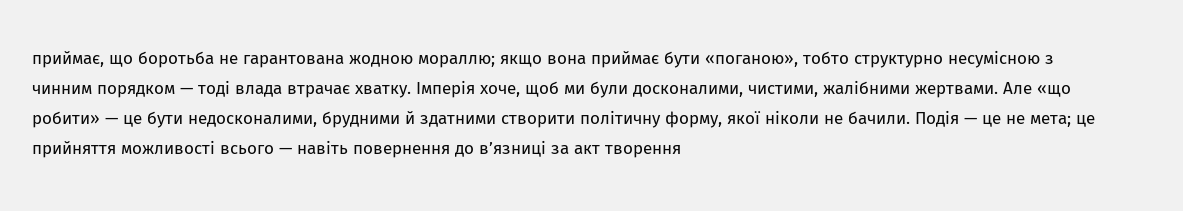приймає, що боротьба не гарантована жодною мораллю; якщо вона приймає бути «поганою», тобто структурно несумісною з чинним порядком — тоді влада втрачає хватку. Імперія хоче, щоб ми були досконалими, чистими, жалібними жертвами. Але «що робити» — це бути недосконалими, брудними й здатними створити політичну форму, якої ніколи не бачили. Подія — це не мета; це прийняття можливості всього — навіть повернення до в’язниці за акт творення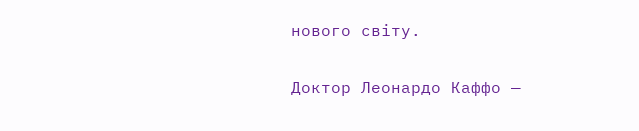нового світу.

Доктор Леонардо Каффо —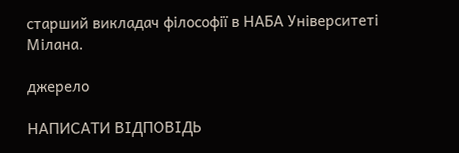старший викладач філософії в НАБА Університеті Мілана.

джерело

НАПИСАТИ ВІДПОВІДЬ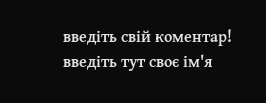введіть свій коментар!
введіть тут своє ім'я